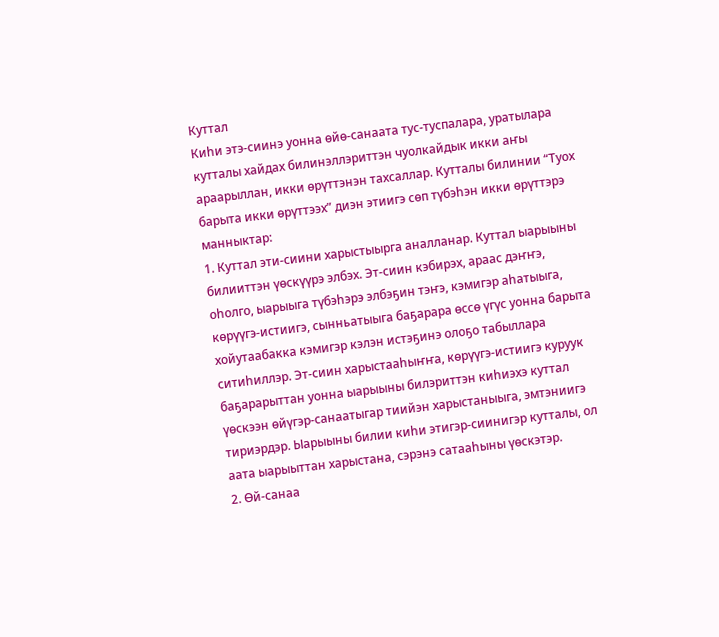Куттал
Киһи этэ-сиинэ уонна өйө-санаата тус-туспалара, уратылара кутталы хайдах билинэллэриттэн чуолкайдык икки аҥы араарыллан, икки өрүттэнэн тахсаллар. Кутталы билинии “Туох барыта икки өрүттээх” диэн этиигэ сөп түбэһэн икки өрүттэрэ манныктар:
1. Куттал эти-сиини харыстыырга аналланар. Куттал ыарыыны билииттэн үөскүүрэ элбэх. Эт-сиин кэбирэх, араас дэҥҥэ, оһолго, ыарыыга түбэһэрэ элбэҕин тэҥэ, кэмигэр аһатыыга, көрүүгэ-истиигэ, сынньатыыга баҕарара өссө үгүс уонна барыта хойутаабакка кэмигэр кэлэн истэҕинэ олоҕо табыллара ситиһиллэр. Эт-сиин харыстааһыҥҥа, көрүүгэ-истиигэ куруук баҕарарыттан уонна ыарыыны билэриттэн киһиэхэ куттал үөскээн өйүгэр-санаатыгар тиийэн харыстаныыга, эмтэниигэ тириэрдэр. Ыарыыны билии киһи этигэр-сиинигэр кутталы, ол аата ыарыыттан харыстана, сэрэнэ сатааһыны үөскэтэр.
2. Өй-санаа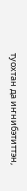туохтан да иҥнибэтиттэн,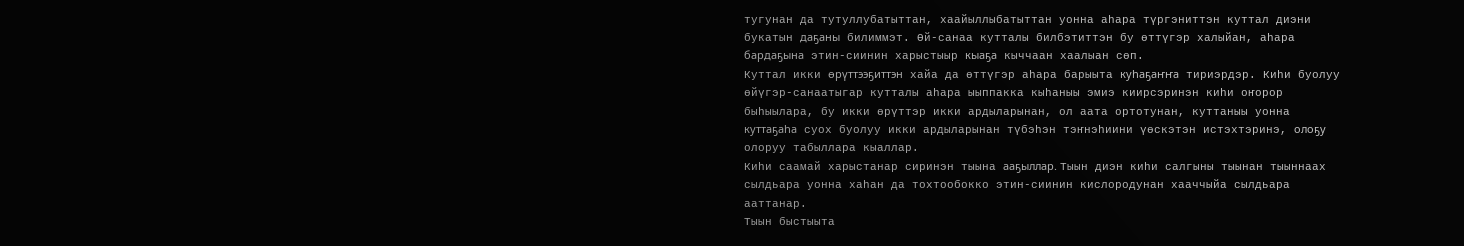тугунан да тутуллубатыттан, хаайыллыбатыттан уонна аһара түргэниттэн куттал диэни букатын даҕаны билиммэт. Өй-санаа кутталы билбэтиттэн бу өттүгэр халыйан, аһара бардаҕына этин-сиинин харыстыыр кыаҕа кыччаан хаалыан сөп.
Куттал икки өрүттээҕиттэн хайа да өттүгэр аһара барыыта куһаҕаҥҥа тириэрдэр. Киһи буолуу өйүгэр-санаатыгар кутталы аһара ыыппакка кыһаныы эмиэ киирсэринэн киһи оҥорор быһыылара, бу икки өрүттэр икки ардыларынан, ол аата ортотунан, куттаныы уонна куттаҕаһа суох буолуу икки ардыларынан түбэһэн тэҥнэһиини үөскэтэн истэхтэринэ, олоҕу олоруу табыллара кыаллар.
Киһи саамай харыстанар сиринэн тыына ааҕыллар. Тыын диэн киһи салгыны тыынан тыыннаах сылдьара уонна хаһан да тохтообокко этин-сиинин кислородунан хааччыйа сылдьара ааттанар.
Тыын быстыыта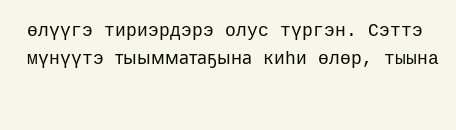өлүүгэ тириэрдэрэ олус түргэн. Сэттэ мүнүүтэ тыымматаҕына киһи өлөр, тыына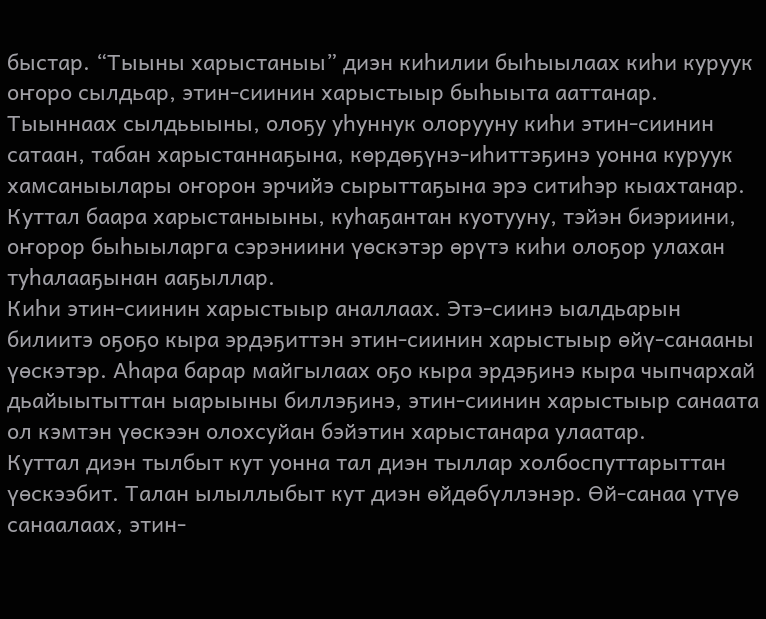быстар. “Тыыны харыстаныы” диэн киһилии быһыылаах киһи куруук оҥоро сылдьар, этин-сиинин харыстыыр быһыыта ааттанар. Тыыннаах сылдьыыны, олоҕу уһуннук олорууну киһи этин-сиинин сатаан, табан харыстаннаҕына, көрдөҕүнэ-иһиттэҕинэ уонна куруук хамсаныылары оҥорон эрчийэ сырыттаҕына эрэ ситиһэр кыахтанар. Куттал баара харыстаныыны, куһаҕантан куотууну, тэйэн биэриини, оҥорор быһыыларга сэрэниини үөскэтэр өрүтэ киһи олоҕор улахан туһалааҕынан ааҕыллар.
Киһи этин-сиинин харыстыыр аналлаах. Этэ-сиинэ ыалдьарын билиитэ оҕоҕо кыра эрдэҕиттэн этин-сиинин харыстыыр өйү-санааны үөскэтэр. Аһара барар майгылаах оҕо кыра эрдэҕинэ кыра чыпчархай дьайыытыттан ыарыыны биллэҕинэ, этин-сиинин харыстыыр санаата ол кэмтэн үөскээн олохсуйан бэйэтин харыстанара улаатар.
Куттал диэн тылбыт кут уонна тал диэн тыллар холбоспуттарыттан үөскээбит. Талан ылыллыбыт кут диэн өйдөбүллэнэр. Өй-санаа үтүө санаалаах, этин-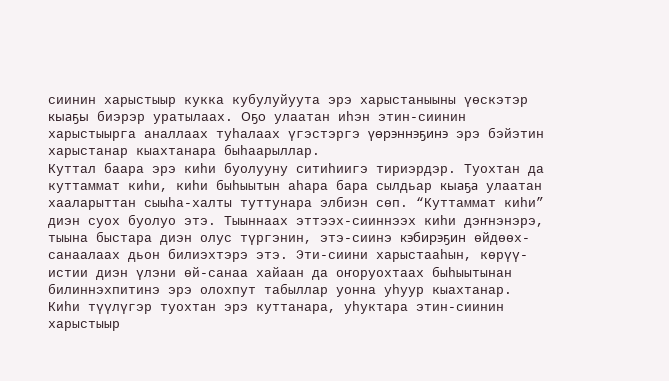сиинин харыстыыр кукка кубулуйуута эрэ харыстаныыны үөскэтэр кыаҕы биэрэр уратылаах. Оҕо улаатан иһэн этин-сиинин харыстыырга аналлаах туһалаах үгэстэргэ үөрэннэҕинэ эрэ бэйэтин харыстанар кыахтанара быһаарыллар.
Куттал баара эрэ киһи буолууну ситиһиигэ тириэрдэр. Туохтан да куттаммат киһи, киһи быһыытын аһара бара сылдьар кыаҕа улаатан хааларыттан сыыһа-халты туттунара элбиэн сөп. “Куттаммат киһи” диэн суох буолуо этэ. Тыыннаах эттээх-сииннээх киһи дэҥнэнэрэ, тыына быстара диэн олус түргэнин, этэ-сиинэ кэбирэҕин өйдөөх-санаалаах дьон билиэхтэрэ этэ. Эти-сиини харыстааһын, көрүү-истии диэн үлэни өй-санаа хайаан да оҥоруохтаах быһыытынан билиннэхпитинэ эрэ олохпут табыллар уонна уһуур кыахтанар.
Киһи түүлүгэр туохтан эрэ куттанара, уһуктара этин-сиинин харыстыыр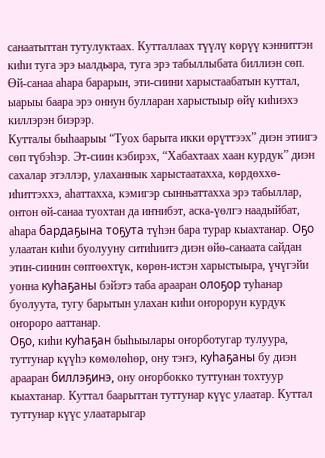санаатыттан тутулуктаах. Кутталлаах түүлү көрүү кэнниттэн киһи туга эрэ ыалдьара, туга эрэ табыллыбата биллиэн сөп. Өй-санаа аһара барарын, эти-сиини харыстаабатын куттал, ыарыы баара эрэ оннун булларан харыстыыр өйү киһиэхэ киллэрэн биэрэр.
Кутталы быһаарыы “Туох барыта икки өрүттээх” диэн этиигэ сөп түбэһэр. Эт-сиин кэбирэх, “Хабахтаах хаан курдук” диэн сахалар этэллэр, улаханнык харыстаатахха, көрдөххө-иһиттэххэ, аһаттахха, кэмигэр сынньаттахха эрэ табыллар, онтон өй-санаа туохтан да иҥнибэт, аска-үөлгэ наадыйбат, аһара бардаҕына тоҕута түһэн бара турар кыахтанар. Оҕо улаатан киһи буолууну ситиһиитэ диэн өйө-санаата сайдан этин-сиинин сөптөөхтүк, көрөн-истэн харыстыыра, үчүгэйи уонна куһаҕаны бэйэтэ таба арааран олоҕор туһанар буолуута, тугу барытын улахан киһи оҥорорун курдук оҥороро ааттанар.
Оҕо, киһи куһаҕан быһыылары оҥорботугар тулуура, туттунар күүһэ көмөлөһөр, ону тэҥэ, куһаҕаны бу диэн арааран биллэҕинэ, ону оҥорбокко туттунан тохтуур кыахтанар. Куттал баарыттан туттунар күүс улаатар. Куттал туттунар күүс улаатарыгар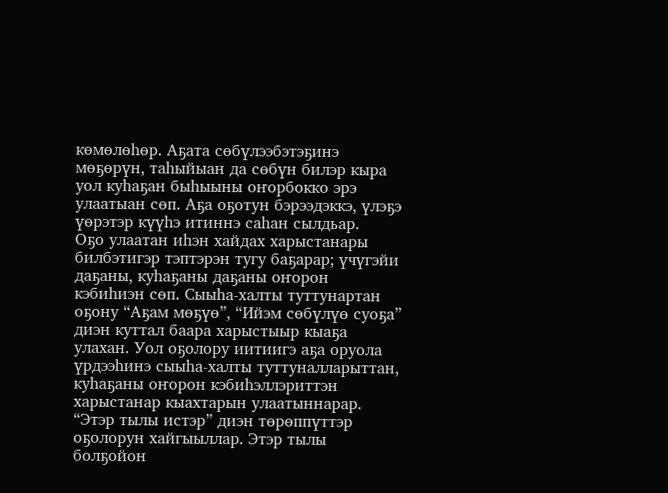көмөлөһөр. Аҕата сөбүлээбэтэҕинэ мөҕөрүн, таһыйыан да сөбүн билэр кыра уол куһаҕан быһыыны оҥорбокко эрэ улаатыан сөп. Аҕа оҕотун бэрээдэккэ, үлэҕэ үөрэтэр күүһэ итиннэ саһан сылдьар.
Оҕо улаатан иһэн хайдах харыстанары билбэтигэр тэптэрэн тугу баҕарар; үчүгэйи даҕаны, куһаҕаны даҕаны оҥорон кэбиһиэн сөп. Сыыһа-халты туттунартан оҕону “Аҕам мөҕүө”, “Ийэм сөбүлүө суоҕа” диэн куттал баара харыстыыр кыаҕа улахан. Уол оҕолору иитиигэ аҕа оруола үрдээһинэ сыыһа-халты туттуналларыттан, куһаҕаны оҥорон кэбиһэллэриттэн харыстанар кыахтарын улаатыннарар.
“Этэр тылы истэр” диэн төрөппүттэр оҕолорун хайгыыллар. Этэр тылы болҕойон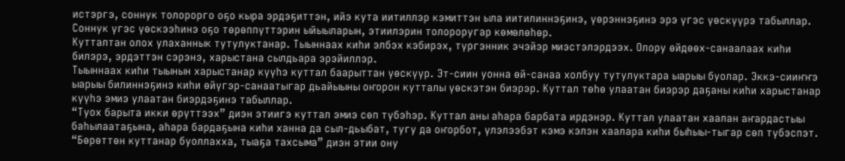истэргэ, соннук толорорго оҕо кыра эрдэҕиттэн, ийэ кута иитиллэр кэмиттэн ыла иитилиннэҕинэ, үөрэннэҕинэ эрэ үгэс үөскүүрэ табыллар. Соннук үгэс үөскээһинэ оҕо төрөппүттэрин ыйыыларын, этиилэрин толороругар көмөлөһөр.
Кутталтан олох улаханнык тутулуктанар. Тыыннаах киһи элбэх кэбирэх, түргэнник эчэйэр миэстэлэрдээх. Олору өйдөөх-санаалаах киһи билэрэ, эрдэттэн сэрэнэ, харыстана сылдьара эрэйиллэр.
Тыыннаах киһи тыынын харыстанар күүһэ куттал баарыттан үөскүүр. Эт-сиин уонна өй-санаа холбуу тутулуктара ыарыы буолар. Эккэ-сииҥҥэ ыарыы билиннэҕинэ киһи өйүгэр-санаатыгар дьайыыны оҥорон кутталы үөскэтэн биэрэр. Куттал төһө улаатан биэрэр даҕаны киһи харыстанар күүһэ эмиэ улаатан биэрдэҕинэ табыллар.
“Туох барыта икки өрүттээх” диэн этиигэ куттал эмиэ сөп түбэһэр. Куттал аны аһара барбата ирдэнэр. Куттал улаатан хаалан аҥардастыы баһылаатаҕына, аһара бардаҕына киһи ханна да сыл-дьыбат, тугу да оҥорбот, үлэлээбэт кэмэ кэлэн хаалара киһи быһыы-тыгар сөп түбэспэт. “Бөрөттөн куттанар буоллахха, тыаҕа тахсыма” диэн этии ону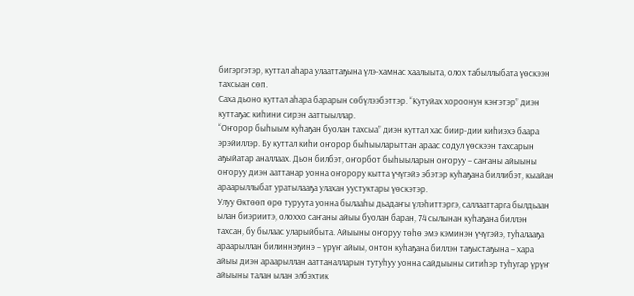бигэргэтэр, куттал аһара улааттаҕына үлэ-хамнас хаалыыта, олох табыллыбата үөскээн тахсыан сөп.
Саха дьоно куттал аһара барарын сөбүлээбэттэр. “Кутуйах хороонун кэҥэтэр” диэн куттаҕас киһини сирэн ааттыыллар.
“Оҥорор быһыым куһаҕан буолан тахсыа” диэн куттал хас биир-дии киһиэхэ баара эрэйиллэр. Бу куттал киһи оҥорор быһыыларыттан араас содул үөскээн тахсарын аҕыйатар аналлаах. Дьон билбэт, оҥорбот быһыыларын оҥоруу – саҥаны айыыны оҥоруу диэн ааттанар уонна оҥорору кытта үчүгэйэ эбэтэр куһаҕана биллибэт, кыайан араарыллыбат уратылааҕа улахан уустуктары үөскэтэр.
Улуу Өктөөп өрө туруута уонна былааһы дьадаҥы үлэһиттэргэ, саллааттарга былдьаан ылан биэриитэ, олоххо саҥаны айыы буолан баран, 74 сылынан куһаҕана биллэн тахсан, бу былаас уларыйбыта. Айыыны оҥоруу төһө эмэ кэминэн үчүгэйэ, туһалааҕа араарыллан билиннэҕинэ – үрүҥ айыы, онтон куһаҕана биллэн таҕыстаҕына – хара айыы диэн араарыллан ааттаналларын тутуһуу уонна сайдыыны ситиһэр туһугар үрүҥ айыыны талан ылан элбэхтик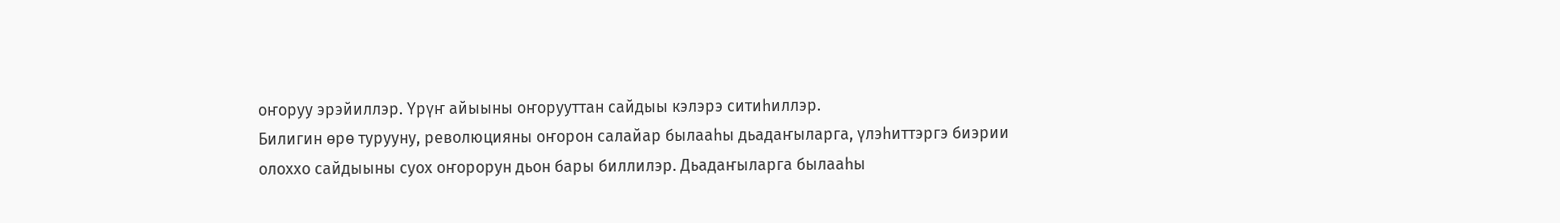оҥоруу эрэйиллэр. Үрүҥ айыыны оҥорууттан сайдыы кэлэрэ ситиһиллэр.
Билигин өрө турууну, революцияны оҥорон салайар былааһы дьадаҥыларга, үлэһиттэргэ биэрии олоххо сайдыыны суох оҥорорун дьон бары биллилэр. Дьадаҥыларга былааһы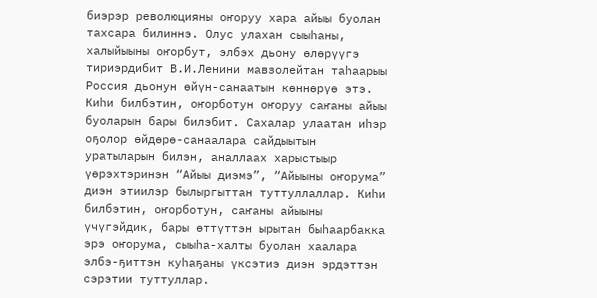биэрэр революцияны оҥоруу хара айыы буолан тахсара билиннэ. Олус улахан сыыһаны, халыйыыны оҥорбут, элбэх дьону өлөрүүгэ тириэрдибит В.И.Ленини мавзолейтан таһаарыы Россия дьонун өйүн-санаатын көннөрүө этэ.
Киһи билбэтин, оҥорботун оҥоруу саҥаны айыы буоларын бары билэбит. Сахалар улаатан иһэр оҕолор өйдөрө-санаалара сайдыытын уратыларын билэн, аналлаах харыстыыр үөрэхтэринэн “Айыы диэмэ”, “Айыыны оҥорума” диэн этиилэр былыргыттан туттуллаллар. Киһи билбэтин, оҥорботун, саҥаны айыыны үчүгэйдик, бары өттүттэн ырытан быһаарбакка эрэ оҥорума, сыыһа-халты буолан хаалара элбэ-ҕиттэн куһаҕаны үксэтиэ диэн эрдэттэн сэрэтии туттуллар.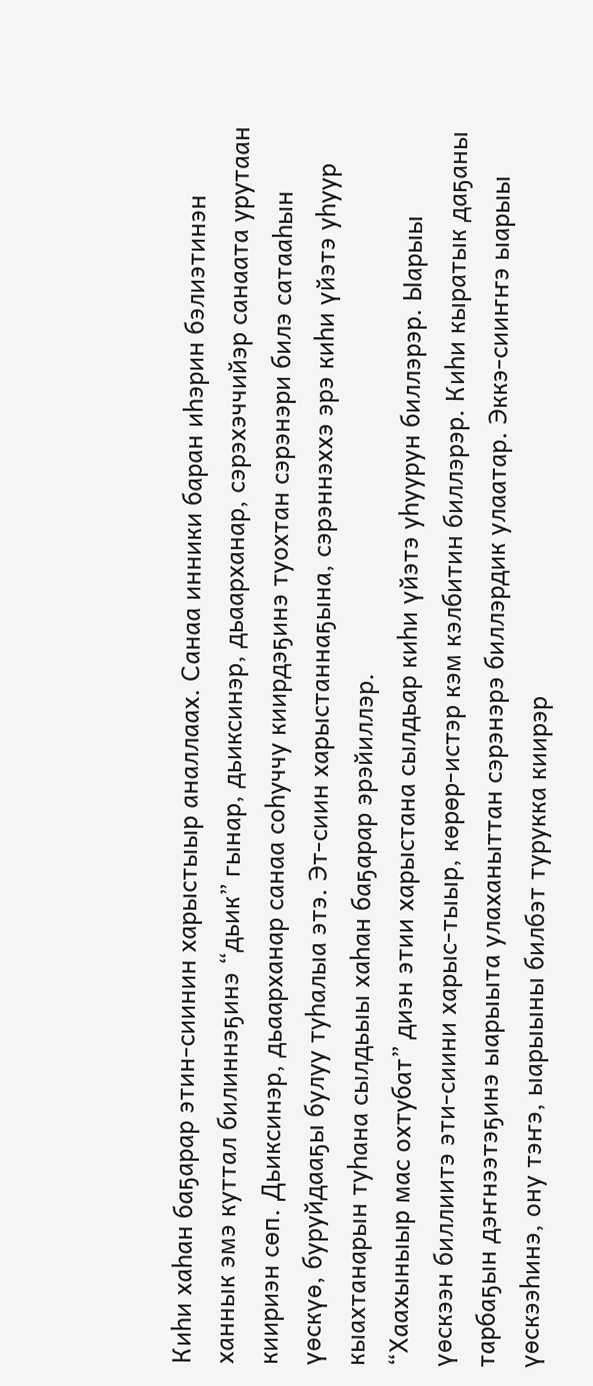Киһи хаһан баҕарар этин-сиинин харыстыыр аналлаах. Санаа инники баран иһэрин бэлиэтинэн ханнык эмэ куттал билиннэҕинэ “дьик” гынар, дьиксинэр, дьаарханар, сэрэхэччийэр санаата урутаан киириэн сөп. Дьиксинэр, дьаарханар санаа соһуччу киирдэҕинэ туохтан сэрэнэри билэ сатааһын үөскүө, буруйдааҕы булуу туһалыа этэ. Эт-сиин харыстаннаҕына, сэрэннэххэ эрэ киһи үйэтэ уһуур кыахтанарын туһана сылдьыы хаһан баҕарар эрэйиллэр.
“Хаахыныыр мас охтубат” диэн этии харыстана сылдьар киһи үйэтэ уһуурун биллэрэр. Ыарыы үөскээн биллиитэ эти-сиини харыс-тыыр, көрөр-истэр кэм кэлбитин биллэрэр. Киһи кыратык даҕаны тарбаҕын дэҥнээтэҕинэ ыарыыта улаханыттан сэрэнэрэ биллэрдик улаатар. Эккэ-сииҥҥэ ыарыы үөскээһинэ, ону тэҥэ, ыарыыны билбэт турукка киирэр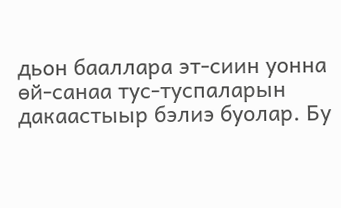дьон бааллара эт-сиин уонна өй-санаа тус-туспаларын дакаастыыр бэлиэ буолар. Бу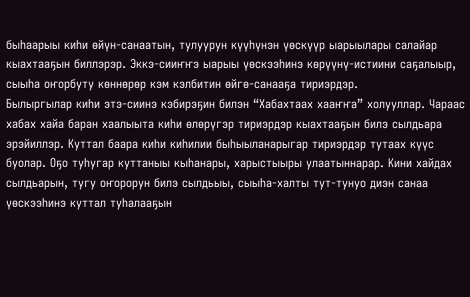быһаарыы киһи өйүн-санаатын, тулуурун күүһүнэн үөскүүр ыарыылары салайар кыахтааҕын биллэрэр. Эккэ-сииҥҥэ ыарыы үөскээһинэ көрүүнү-истиини саҕалыыр, сыыһа оҥорбуту көннөрөр кэм кэлбитин өйгө-санааҕа тириэрдэр.
Былыргылар киһи этэ-сиинэ кэбирэҕин билэн “Хабахтаах хааҥҥа” холууллар. Чараас хабах хайа баран хаалыыта киһи өлөрүгэр тириэрдэр кыахтааҕын билэ сылдьара эрэйиллэр. Куттал баара киһи киһилии быһыыланарыгар тириэрдэр тутаах күүс буолар. Оҕо туһугар куттаныы кыһанары, харыстыыры улаатыннарар. Кини хайдах сылдьарын, тугу оҥорорун билэ сылдьыы, сыыһа-халты тут-тунуо диэн санаа үөскээһинэ куттал туһалааҕын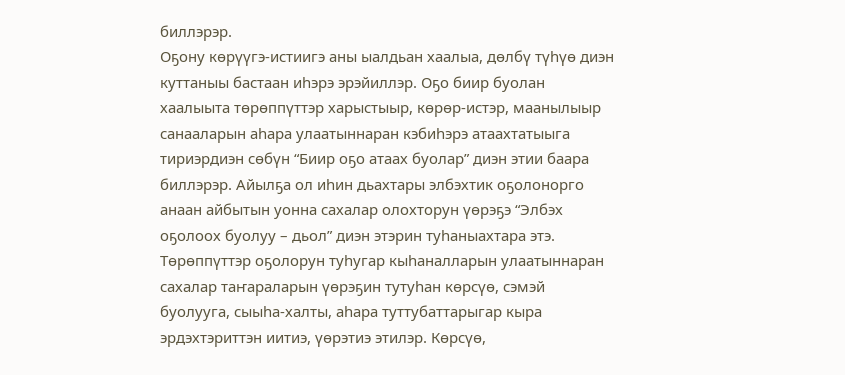биллэрэр.
Оҕону көрүүгэ-истиигэ аны ыалдьан хаалыа, дөлбү түһүө диэн куттаныы бастаан иһэрэ эрэйиллэр. Оҕо биир буолан хаалыыта төрөппүттэр харыстыыр, көрөр-истэр, маанылыыр санааларын аһара улаатыннаран кэбиһэрэ атаахтатыыга тириэрдиэн сөбүн “Биир оҕо атаах буолар” диэн этии баара биллэрэр. Айылҕа ол иһин дьахтары элбэхтик оҕолонорго анаан айбытын уонна сахалар олохторун үөрэҕэ “Элбэх оҕолоох буолуу – дьол” диэн этэрин туһаныахтара этэ.
Төрөппүттэр оҕолорун туһугар кыһаналларын улаатыннаран сахалар таҥараларын үөрэҕин тутуһан көрсүө, сэмэй буолууга, сыыһа-халты, аһара туттубаттарыгар кыра эрдэхтэриттэн иитиэ, үөрэтиэ этилэр. Көрсүө,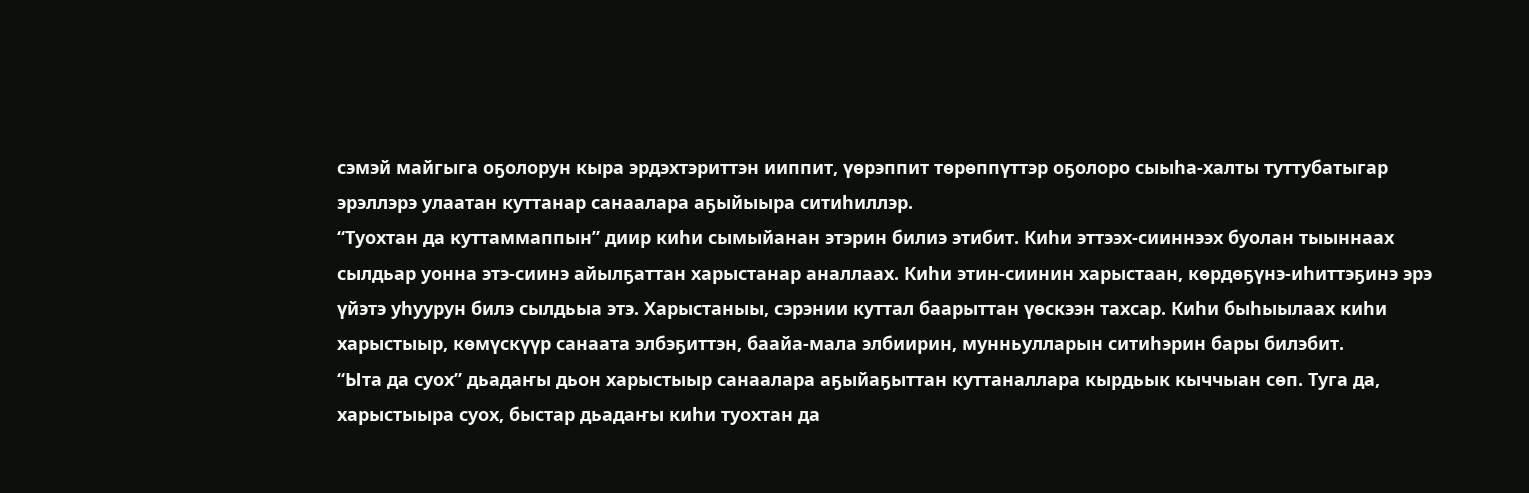сэмэй майгыга оҕолорун кыра эрдэхтэриттэн ииппит, үөрэппит төрөппүттэр оҕолоро сыыһа-халты туттубатыгар эрэллэрэ улаатан куттанар санаалара аҕыйыыра ситиһиллэр.
“Туохтан да куттаммаппын” диир киһи сымыйанан этэрин билиэ этибит. Киһи эттээх-сииннээх буолан тыыннаах сылдьар уонна этэ-сиинэ айылҕаттан харыстанар аналлаах. Киһи этин-сиинин харыстаан, көрдөҕүнэ-иһиттэҕинэ эрэ үйэтэ уһуурун билэ сылдьыа этэ. Харыстаныы, сэрэнии куттал баарыттан үөскээн тахсар. Киһи быһыылаах киһи харыстыыр, көмүскүүр санаата элбэҕиттэн, баайа-мала элбиирин, мунньулларын ситиһэрин бары билэбит.
“Ыта да суох” дьадаҥы дьон харыстыыр санаалара аҕыйаҕыттан куттаналлара кырдьык кыччыан сөп. Туга да, харыстыыра суох, быстар дьадаҥы киһи туохтан да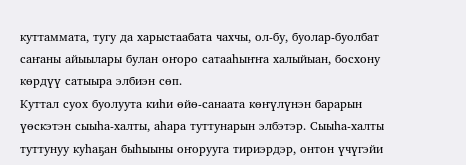куттаммата, тугу да харыстаабата чахчы, ол-бу, буолар-буолбат саҥаны айыылары булан оҥоро сатааһыҥҥа халыйыан, босхону көрдүү сатыыра элбиэн сөп.
Куттал суох буолуута киһи өйө-санаата көҥүлүнэн барарын үөскэтэн сыыһа-халты, аһара туттунарын элбэтэр. Сыыһа-халты туттунуу куһаҕан быһыыны оҥорууга тириэрдэр, онтон үчүгэйи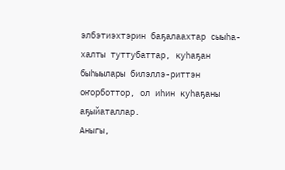элбэтиэхтэрин баҕалаахтар сыыһа-халты туттубаттар, куһаҕан быһыылары билэллэ-риттэн оҥорботтор, ол иһин куһаҕаны аҕыйаталлар.
Аныгы,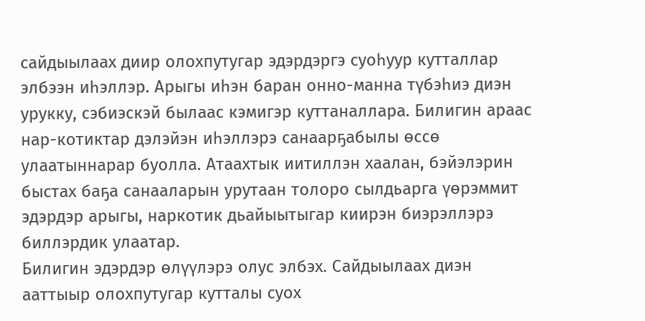сайдыылаах диир олохпутугар эдэрдэргэ суоһуур кутталлар элбээн иһэллэр. Арыгы иһэн баран онно-манна түбэһиэ диэн урукку, сэбиэскэй былаас кэмигэр куттаналлара. Билигин араас нар-котиктар дэлэйэн иһэллэрэ санаарҕабылы өссө улаатыннарар буолла. Атаахтык иитиллэн хаалан, бэйэлэрин быстах баҕа санааларын урутаан толоро сылдьарга үөрэммит эдэрдэр арыгы, наркотик дьайыытыгар киирэн биэрэллэрэ биллэрдик улаатар.
Билигин эдэрдэр өлүүлэрэ олус элбэх. Сайдыылаах диэн ааттыыр олохпутугар кутталы суох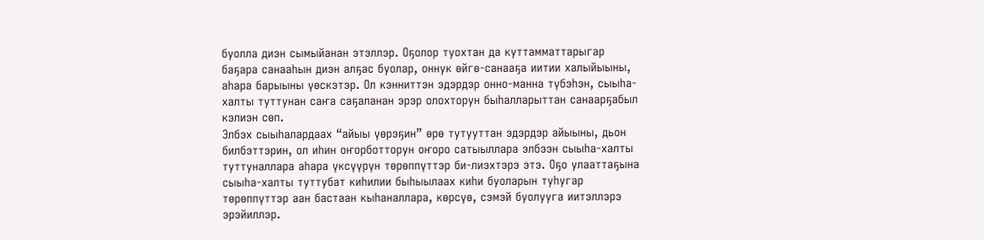буолла диэн сымыйанан этэллэр. Оҕолор туохтан да куттамматтарыгар баҕара санааһын диэн алҕас буолар, оннук өйгө-санааҕа иитии халыйыыны, аһара барыыны үөскэтэр. Ол кэнниттэн эдэрдэр онно-манна түбэһэн, сыыһа-халты туттунан саҥа саҕаланан эрэр олохторун быһалларыттан санаарҕабыл кэлиэн сөп.
Элбэх сыыһалардаах “айыы үөрэҕин” өрө тутууттан эдэрдэр айыыны, дьон билбэттэрин, ол иһин оҥорботторун оҥоро сатыыллара элбээн сыыһа-халты туттуналлара аһара үксүүрүн төрөппүттэр би-лиэхтэрэ этэ. Оҕо улааттаҕына сыыһа-халты туттубат киһилии быһыылаах киһи буоларын туһугар төрөппүттэр аан бастаан кыһаналлара, көрсүө, сэмэй буолууга иитэллэрэ эрэйиллэр.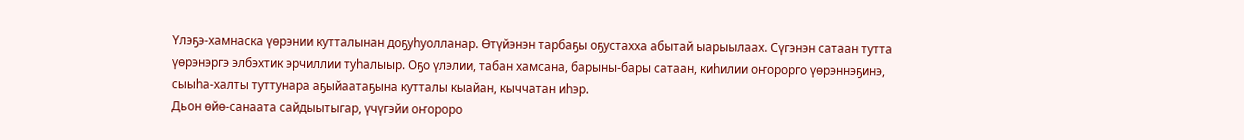Үлэҕэ-хамнаска үөрэнии кутталынан доҕуһуолланар. Өтүйэнэн тарбаҕы оҕустахха абытай ыарыылаах. Сүгэнэн сатаан тутта үөрэнэргэ элбэхтик эрчиллии туһалыыр. Оҕо үлэлии, табан хамсана, барыны-бары сатаан, киһилии оҥорорго үөрэннэҕинэ, сыыһа-халты туттунара аҕыйаатаҕына кутталы кыайан, кыччатан иһэр.
Дьон өйө-санаата сайдыытыгар, үчүгэйи оҥороро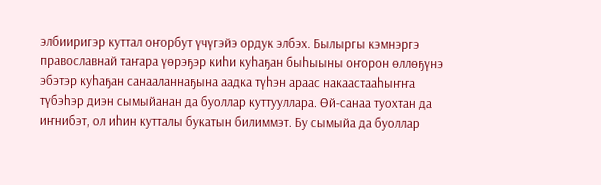элбииригэр куттал оҥорбут үчүгэйэ ордук элбэх. Былыргы кэмнэргэ православнай таҥара үөрэҕэр киһи куһаҕан быһыыны оҥорон өллөҕүнэ эбэтэр куһаҕан санааланнаҕына аадка түһэн араас накаастааһыҥҥа түбэһэр диэн сымыйанан да буоллар куттууллара. Өй-санаа туохтан да иҥнибэт, ол иһин кутталы букатын билиммэт. Бу сымыйа да буоллар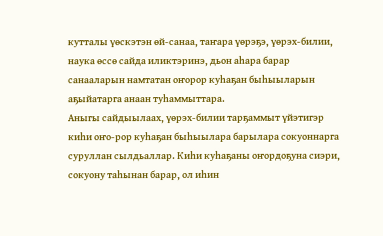кутталы үөскэтэн өй-санаа, таҥара үөрэҕэ, үөрэх-билии, наука өссө сайда иликтэринэ, дьон аһара барар санааларын намтатан оҥорор куһаҕан быһыыларын аҕыйатарга анаан туһаммыттара.
Аныгы сайдыылаах, үөрэх-билии тарҕаммыт үйэтигэр киһи оҥо-рор куһаҕан быһыылара барылара сокуоннарга суруллан сылдьаллар. Киһи куһаҕаны оҥордоҕуна сиэри, сокуону таһынан барар, ол иһин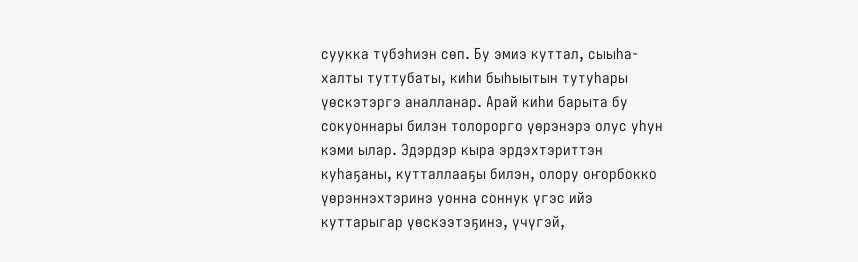суукка түбэһиэн сөп. Бу эмиэ куттал, сыыһа-халты туттубаты, киһи быһыытын тутуһары үөскэтэргэ аналланар. Арай киһи барыта бу сокуоннары билэн толорорго үөрэнэрэ олус уһун кэми ылар. Эдэрдэр кыра эрдэхтэриттэн куһаҕаны, кутталлааҕы билэн, олору оҥорбокко үөрэннэхтэринэ уонна соннук үгэс ийэ куттарыгар үөскээтэҕинэ, үчүгэй,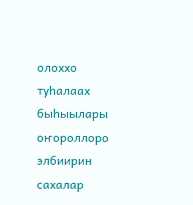олоххо туһалаах быһыылары оҥороллоро элбиирин сахалар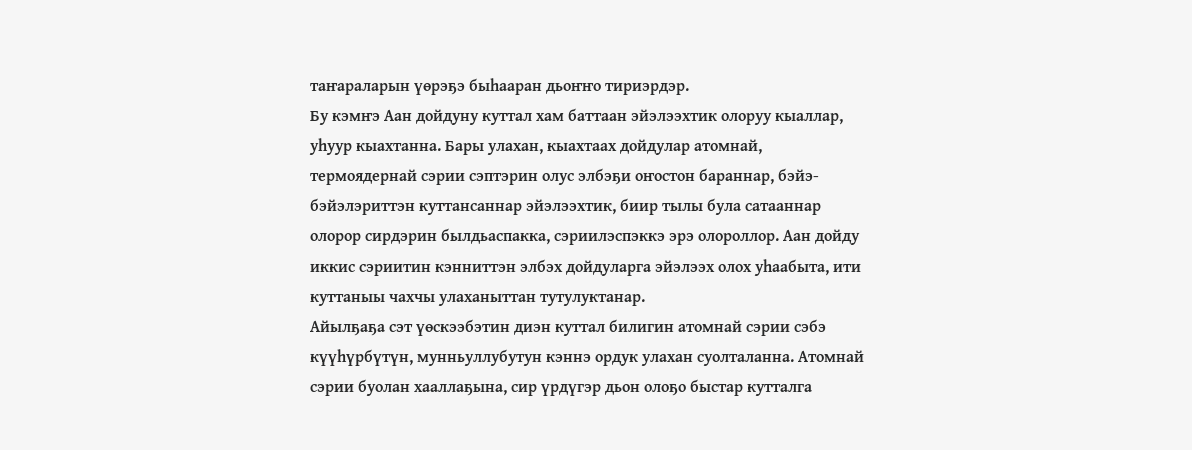таҥараларын үөрэҕэ быһааран дьоҥҥо тириэрдэр.
Бу кэмҥэ Аан дойдуну куттал хам баттаан эйэлээхтик олоруу кыаллар, уһуур кыахтанна. Бары улахан, кыахтаах дойдулар атомнай, термоядернай сэрии сэптэрин олус элбэҕи оҥостон бараннар, бэйэ-бэйэлэриттэн куттансаннар эйэлээхтик, биир тылы була сатааннар олорор сирдэрин былдьаспакка, сэриилэспэккэ эрэ олороллор. Аан дойду иккис сэриитин кэнниттэн элбэх дойдуларга эйэлээх олох уһаабыта, ити куттаныы чахчы улаханыттан тутулуктанар.
Айылҕаҕа сэт үөскээбэтин диэн куттал билигин атомнай сэрии сэбэ күүһүрбүтүн, мунньуллубутун кэннэ ордук улахан суолталанна. Атомнай сэрии буолан хааллаҕына, сир үрдүгэр дьон олоҕо быстар кутталга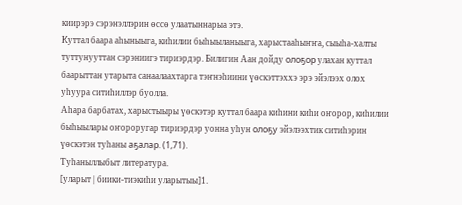киирэрэ сэрэнэллэрин өссө улаатыннарыа этэ.
Куттал баара аһыныыга, киһилии быһыыланыыга, харыстааһыҥҥа, сыыһа-халты туттунууттан сэрэниигэ тириэрдэр. Билигин Аан дойду олоҕор улахан куттал баарыттан утарыта санаалаахтарга тэҥнэһиини үөскэттэххэ эрэ эйэлээх олох уһуура ситиһиллэр буолла.
Аһара барбатах, харыстыыры үөскэтэр куттал баара киһини киһи оҥорор, киһилии быһыылары оҥороругар тириэрдэр уонна уһун олоҕу эйэлээхтик ситиһэрин үөскэтэн туһаны аҕалар. (1,71).
Туһаныллыбыт литература.
[уларыт | биики-тиэкиһи уларытыы]1.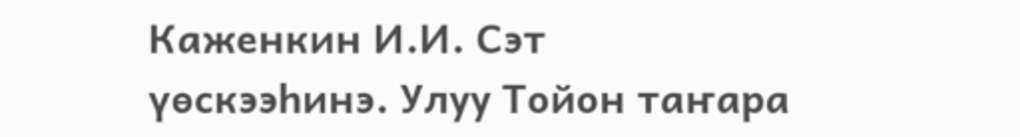Каженкин И.И. Сэт үөскээһинэ. Улуу Тойон таҥара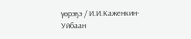үөрэҕэ / И.И.Каженкин-Уйбаан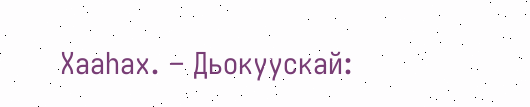Хааһах. – Дьокуускай: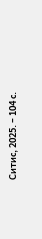Ситис, 2025. – 104 с.